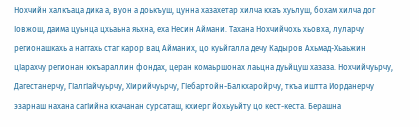Нохчийн халкъаца дика а, вуон а доькъуш, цунна хазахетар хилча кхаъ хуьлуш, бохам хилча дог Iовжош, даима цуьнца цхьаьна яьхна, еха Несин Аймани. Тахана Нохчийчохь хьовха, луларчу регионашкахь а наггахь стаг карор вац Айманих, цо куьйгалла дечу Кадыров Ахьмад-Хьаьжин цIарахчу регионан юкъараллин фондах, церан комаьршонах лаьцна дуьйцуш хазаза. Нохчийчуьрчу, Дагестанерчу, ГIалгIайчуьрчу, ХIирийчуьрчу, ГIебартойн-Балкхаройрчу, ткъа иштта Иорданерчу эзарнаш нахана сагIийна кхачанан сурсаташ, кхиерг йохьуьйту цо кест-кеста. Берашна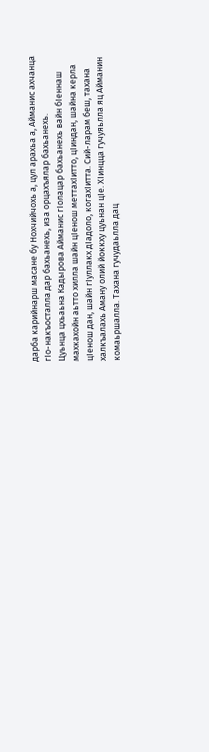дарба карийнарш масане бу Нохчийчохь а, цул арахьа а, Айманис ахчанца гIо-накъосталла дар бахьанехь, иза орцахъялар бахьанехь.
Цуьнца цхьаьна Кадырова Айманис гIолацар бахьанехь вайн бIеннаш махкахойн аьтто хилла шайн цIенош меттахIитто, цIиндан, шайна керла цIенош дан, шайн гIуллакх дIадоло, когахIитта. Сий-ларам беш, тахана халкъалахь Аману олий йоккху цуьнан цIе. ХIинцца гучуяьлла яц Айманин комаьршалла. Тахана гучудаьлла дац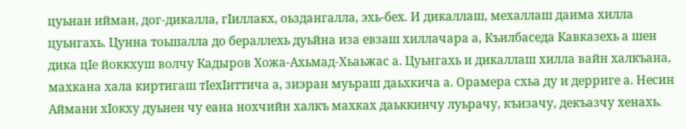цуьнан ийман, дог-дикалла, гIиллакх, оьздангалла, эхь-бех. И дикаллаш, мехаллаш даима хилла цуьнгахь. Цунна тоьшалла до бераллехь дуьйна иза евзаш хиллачара а, Къилбаседа Кавказехь а шен дика цIе йоккхуш волчу Кадыров Хожа-Ахьмад-Хьаьжас а. Цуьнгахь и дикаллаш хилла вайн халкъана, махкана хала киртигаш тIехIиттича а, зиэран муьраш даьхкича а. Орамера схьа ду и дерриге а. Несин Аймани хIокху дуьнен чу еана нохчийн халкъ махках даьккинчу луьрачу, къизачу, декъазчу хенахь.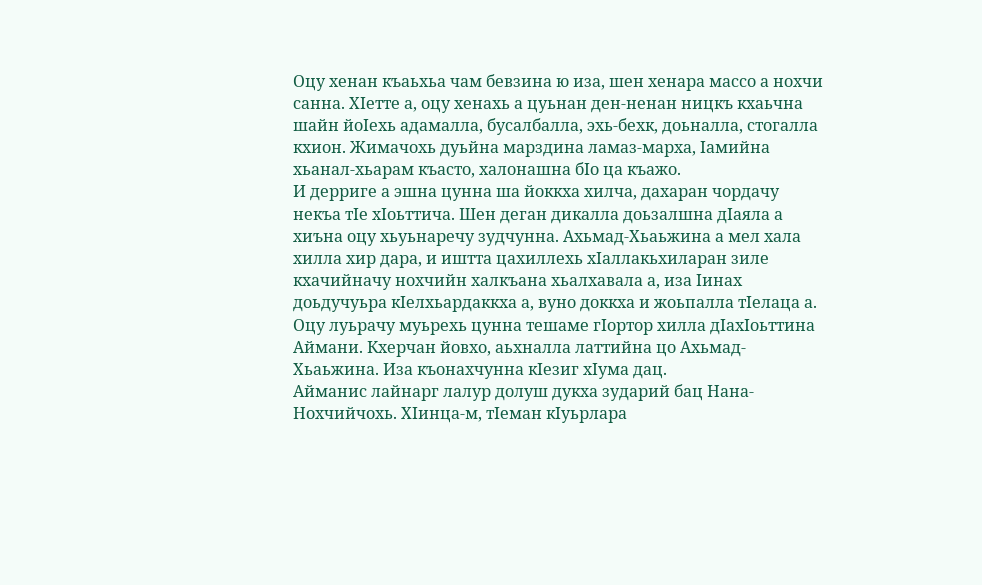Оцу хенан къаьхьа чам бевзина ю иза, шен хенара массо а нохчи санна. ХIетте а, оцу хенахь а цуьнан ден-ненан ницкъ кхаьчна шайн йоIехь адамалла, бусалбалла, эхь-бехк, доьналла, стогалла кхион. Жимачохь дуьйна марздина ламаз-марха, Iамийна хьанал-хьарам къасто, халонашна бIо ца къажо.
И дерриге а эшна цунна ша йоккха хилча, дахаран чордачу некъа тIе хIоьттича. Шен деган дикалла доьзалшна дIаяла а хиъна оцу хьуьнаречу зудчунна. Ахьмад-Хьаьжина а мел хала хилла хир дара, и иштта цахиллехь хIаллакьхиларан зиле кхачийначу нохчийн халкъана хьалхавала а, иза Iинах доьдучуьра кIелхьардаккха а, вуно доккха и жоьпалла тIелаца а. Оцу луьрачу муьрехь цунна тешаме гIортор хилла дIахIоьттина Аймани. Кхерчан йовхо, аьхналла латтийна цо Ахьмад-Хьаьжина. Иза къонахчунна кIезиг хIума дац.
Айманис лайнарг лалур долуш дукха зударий бац Нана-Нохчийчохь. ХIинца-м, тIеман кIуьрлара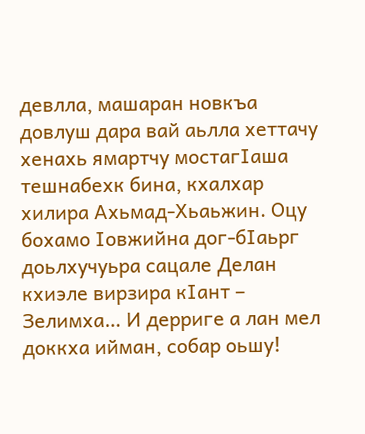девлла, машаран новкъа довлуш дара вай аьлла хеттачу хенахь ямартчу мостагIаша тешнабехк бина, кхалхар хилира Ахьмад-Хьаьжин. Оцу бохамо Iовжийна дог-бIаьрг доьлхучуьра сацале Делан кхиэле вирзира кIант – Зелимха… И дерриге а лан мел доккха ийман, собар оьшу!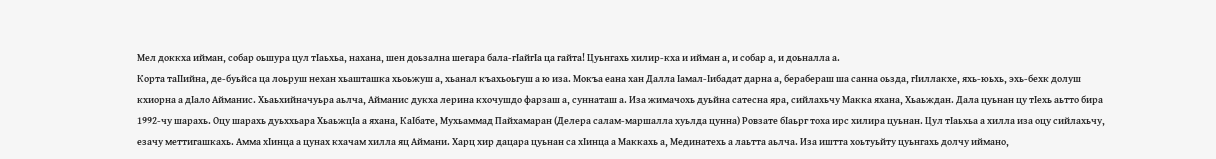Мел доккха ийман, собар оьшура цул тIаьхьа, нахана, шен доьзална шегара бала-гIайгIа ца гайта! Цуьнгахь хилир-кха и ийман а, и собар а, и доьналла а.
Корта таIIийна, де-буьйса ца лоьруш нехан хьашташка хьоьжуш а, хьанал къахьоьгуш а ю иза. Мокъа еана хан Далла Iамал-Iибадат дарна а, берабераш ша санна оьзда, гIиллакхе, яхь-юьхь, эхь-бехк долуш кхиорна а дIало Айманис. Хьаьхийначуьра аьлча, Айманис дукха лерина кхочушдо фарзаш а, суннаташ а. Иза жимачохь дуьйна сатесна яра, сийлахьчу Макка яхана, Хьаьждан. Дала цуьнан цу тIехь аьтто бира 1992-чу шарахь. Оцу шарахь дуьххьара ХьаьжцIа а яхана, КаIбате, Мухьаммад Пайхамаран (Делера салам-маршалла хуьлда цунна) Ровзате бIаьрг тоха ирс хилира цуьнан. Цул тIаьхьа а хилла иза оцу сийлахьчу, езачу меттигашкахь. Амма хIинца а цунах кхачам хилла яц Аймани. Харц хир дацара цуьнан са хIинца а Маккахь а, Мединатехь а лаьтта аьлча. Иза иштта хоьтуьйту цуьнгахь долчу иймано,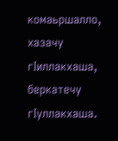комаьршалло, хазачу гIиллакхаша, беркатечу гIуллакхаша.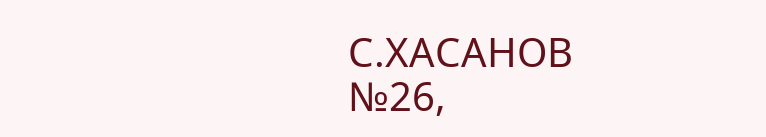С.ХАСАНОВ
№26,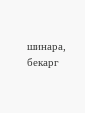шинара, бекарг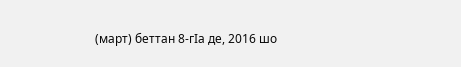(март) беттан 8-гIа де, 2016 шо